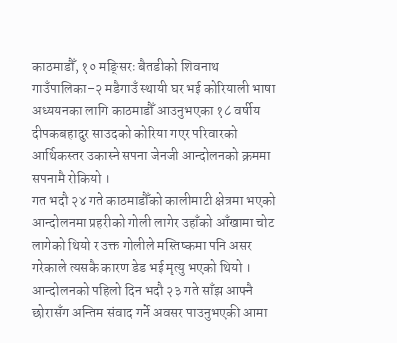काठमाडौँ, १० मङ्सिरः बैतडीको शिवनाथ गाउँपालिका–२ मडैगाउँ स्थायी घर भई कोरियाली भाषा अध्ययनका लागि काठमाडौँ आउनुभएका १८ वर्षीय दीपकबहादुर साउदको कोरिया गएर परिवारको आर्थिकस्तर उकास्ने सपना जेनजी आन्दोलनको क्रममा सपनामै रोकियो ।
गत भदौ २४ गते काठमाडौँको कालीमाटी क्षेत्रमा भएको आन्दोलनमा प्रहरीको गोली लागेर उहाँको आँखामा चोट लागेको थियो र उक्त गोलीले मस्तिष्कमा पनि असर गरेकाले त्यसकै कारण डेड भई मृत्यु भएको थियो ।
आन्दोलनको पहिलो दिन भदौ २३ गते साँझ आफ्नै छोरासँग अन्तिम संवाद गर्ने अवसर पाउनुभएकी आमा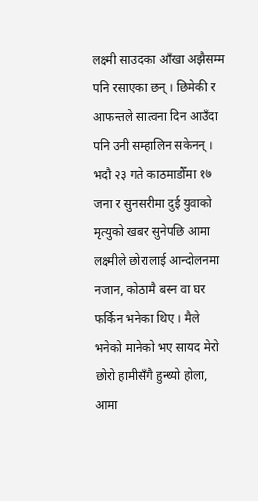लक्ष्मी साउदका आँखा अझैसम्म पनि रसाएका छन् । छिमेकी र आफन्तले सात्वना दिन आउँदा पनि उनी सम्हालिन सकेनन् । भदौ २३ गते काठमाडौँमा १७ जना र सुनसरीमा दुई युवाको मृत्युको खबर सुनेपछि आमा लक्ष्मीले छोरालाई आन्दोलनमा नजान, कोठामै बस्न वा घर फर्किन भनेका थिए । मैले भनेको मानेको भए सायद मेरो छोरो हामीसँगै हुन्थ्यो होला, आमा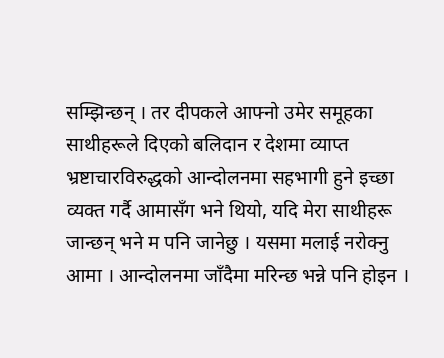सम्झिन्छन् । तर दीपकले आफ्नो उमेर समूहका साथीहरूले दिएको बलिदान र देशमा व्याप्त भ्रष्टाचारविरुद्धको आन्दोलनमा सहभागी हुने इच्छा व्यक्त गर्दै आमासँग भने थियो, यदि मेरा साथीहरू जान्छन् भने म पनि जानेछु । यसमा मलाई नरोक्नु आमा । आन्दोलनमा जाँदैमा मरिन्छ भन्ने पनि होइन ।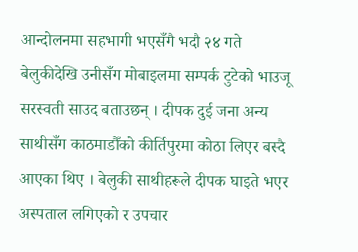आन्दोलनमा सहभागी भएसँगै भदौ २४ गते बेलुकीदेखि उनीसँग मोबाइलमा सम्पर्क टुटेको भाउजू सरस्वती साउद बताउछन् । दीपक दुई जना अन्य साथीसँग काठमाडौँको कीर्तिपुरमा कोठा लिएर बस्दै आएका थिए । बेलुकी साथीहरूले दीपक घाइते भएर अस्पताल लगिएको र उपचार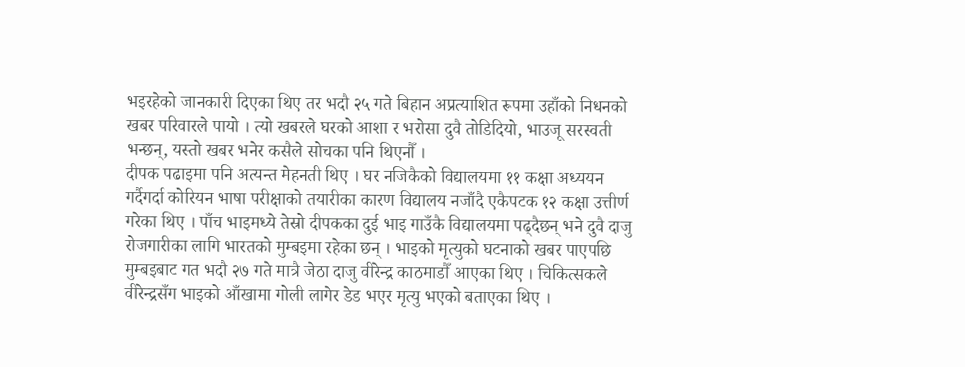भइरहेको जानकारी दिएका थिए तर भदौ २५ गते बिहान अप्रत्याशित रूपमा उहाँको निधनको खबर परिवारले पायो । त्यो खबरले घरको आशा र भरोसा दुवै तोडिदियो, भाउजू सरस्वती भन्छन्, यस्तो खबर भनेर कसैले सोचका पनि थिएनौँ ।
दीपक पढाइमा पनि अत्यन्त मेहनती थिए । घर नजिकैको विद्यालयमा ११ कक्षा अध्ययन गर्दैगर्दा कोरियन भाषा परीक्षाको तयारीका कारण विद्यालय नजाँदै एकैपटक १२ कक्षा उत्तीर्ण गरेका थिए । पाँच भाइमध्ये तेस्रो दीपकका दुई भाइ गाउँकै विद्यालयमा पढ्दैछन् भने दुवै दाजु रोजगारीका लागि भारतको मुम्बइमा रहेका छन् । भाइको मृत्युको घटनाको खबर पाएपछि मुम्बइबाट गत भदौ २७ गते मात्रै जेठा दाजु वीरेन्द्र काठमाडौँ आएका थिए । चिकित्सकले वीरेन्द्रसँग भाइको आँखामा गोली लागेर डेड भएर मृत्यु भएको बताएका थिए ।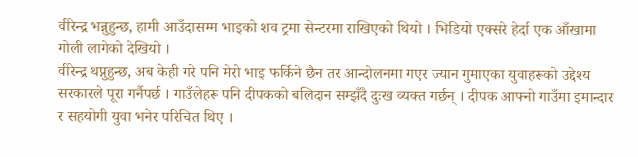वीरेन्द्र भन्नुहुन्छ, हामी आउँदासम्म भाइको शव ट्रमा सेन्टरमा राखिएको थियो । भिडियो एक्सरे हेर्दा एक आँखामा गोली लागेको देखियो ।
वीरेन्द्र थप्नुहुन्छ, अब केही गरे पनि मेरो भाइ फर्किने छैन तर आन्दोलनमा गएर ज्यान गुमाएका युवाहरूको उद्देश्य सरकारले पूरा गर्नैपर्छ । गाउँलेहरू पनि दीपकको बलिदान सम्झँदै दुःख व्यक्त गर्छन् । दीपक आफ्नो गाउँमा इमान्दार र सहयोगी युवा भनेर परिचित थिए ।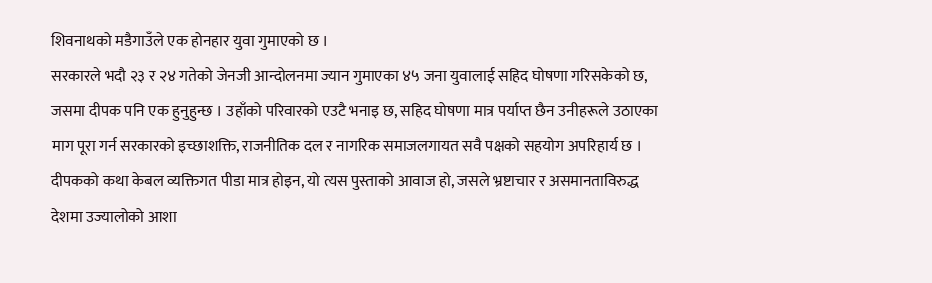शिवनाथको मडैगाउँले एक होनहार युवा गुमाएको छ ।
सरकारले भदौ २३ र २४ गतेको जेनजी आन्दोलनमा ज्यान गुमाएका ४५ जना युवालाई सहिद घोषणा गरिसकेको छ, जसमा दीपक पनि एक हुनुहुन्छ । उहाँको परिवारको एउटै भनाइ छ, सहिद घोषणा मात्र पर्याप्त छैन उनीहरूले उठाएका माग पूरा गर्न सरकारको इच्छाशक्ति, राजनीतिक दल र नागरिक समाजलगायत सवै पक्षको सहयोग अपरिहार्य छ । दीपकको कथा केबल व्यक्तिगत पीडा मात्र होइन, यो त्यस पुस्ताको आवाज हो, जसले भ्रष्टाचार र असमानताविरुद्ध देशमा उज्यालोको आशा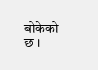बोकेको छ ।